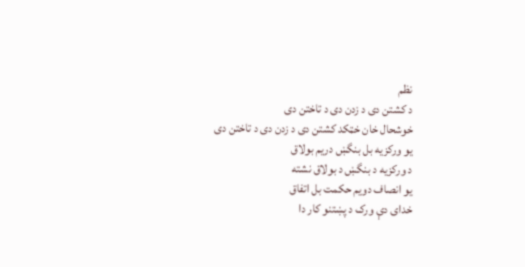نظم
د کشتن دی د زدن دی د تاختن دی
خوشحال خان خټکد کشتن دی د زدن دی د تاختن دی
يو ورکزيه بل بنگښ دريم بولاق
د ورکزيه د بنگښ د بولاق نشته
يو انصاف دويم حکمت بل اتفاق
خدای دې ورک د پښتنو کار دا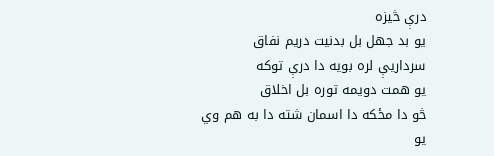درې څيزه
يو بد جهل بل بدنيت دريم نفاق
سرداريې لره بويه دا درې توکه
يو همت دويمه توره بل اخلاق
څو دا مځکه دا اسمان شته دا به هم وي
يو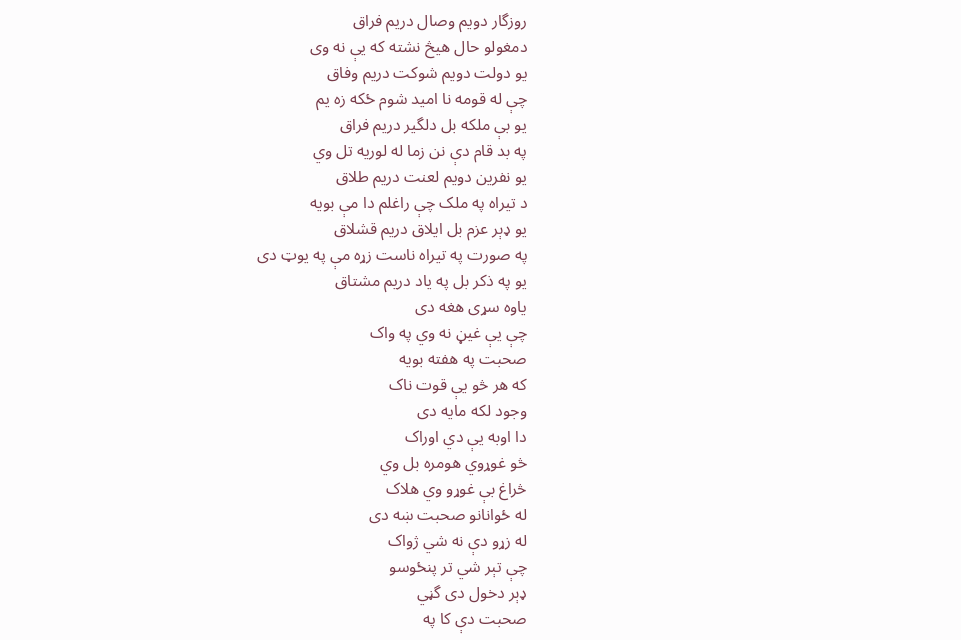روزگار دويم وصال دريم فراق
دمغولو حال هيڅ نشته که يې نه وی
يو دولت دويم شوکت دريم وفاق
چې له قومه نا اميد شوم ځکه زه يم
يو بې ملکه بل دلگير دريم فراق
په بد قام دې نن زما له لوريه تل وي
يو نفرين دويم لعنت دريم طلاق
د تيراه په ملک چې راغلم دا مې بويه
يو ډېر عزم بل ايلاق دريم قشلاق
په صورت په تيراه ناست زړه مې په يوټ دی
يو په ذکر بل په ياد دريم مشتاق
ياوه سړی هغه دی
چې يې غيڼ نه وي په واک
صحبت په هفته بويه
که هر څو يې قوت ناک
وجود لکه مايه دی
دا اوبه يې دي اوراک
څو غوړوي هومره بل وي
څراغ بې غوړو وي هلاک
له ځوانانو صحبت ښه دی
له زړو دې نه شي ژواک
چې تېر شي تر پنځوسو
ډېر دخول دی گڼي
صحبت دې کا په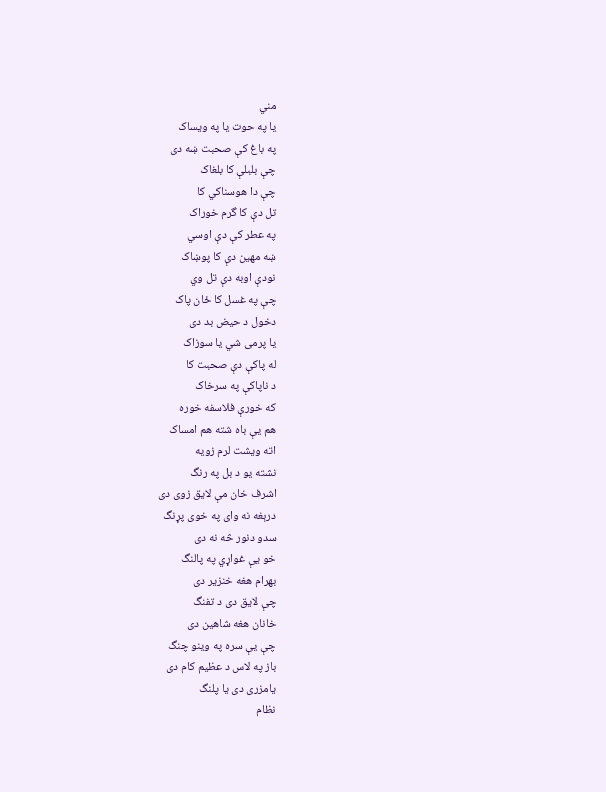مني
يا په حوت يا په ويساک
په باغ کې صحبت ښه دی
چې بلبلې کا بلغاک
چې دا هوسناکي کا
تل دې کا گرم خوراک
په عطر کې دې اوسي
ښه مهين دې کا پوښاک
نودې اوبه دې تل وي
چې په غسل کا ځان پاک
دخول د حيض بد دی
يا پرمی شي يا سوزاک
له پاکې دې صحبت کا
د ناپاکې په سرخاک
که خورې فلاسفه خوره
هم يې باه شته هم امساک
اته ويشت لرم زويه
نشته يو د بل په رنگ
اشرف خان مې لايق زوی دی
درېغه نه وای په خوی پړنگ
سدو دنور څه نه دی
خو يې غواړي په پالنگ
بهرام هغه خنزير دی
چې لايق دی د تفنگ
خانان هغه شاهين دی
چې يې سره په وينو چنگ
باز په لاس د عظيم کام دی
يامزری دی يا پلنگ
نظام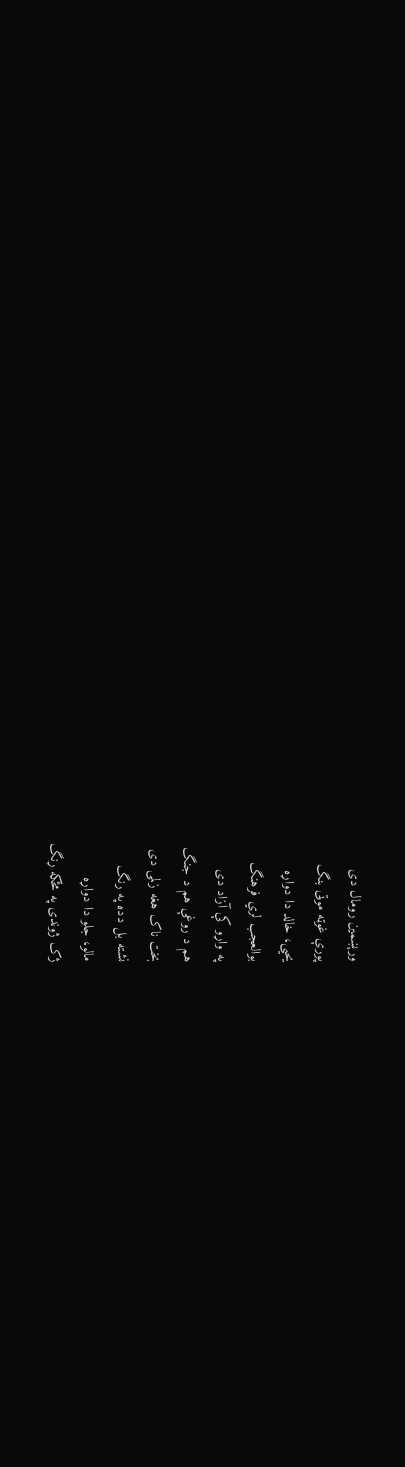ورېښمين رومال دی
پورې غوټه موټی بنگ
يحيی، خالد دا دواړه
بوالعجب لري فرهنگ
په واړو کې آزاد دی
هم د روغې هم د جنگ
بخت ناک هغه زلمی دی
نشته بل دده په رنگ
مالو، جلو دا دواړه
ژک ژوندی په مځکه ړنگ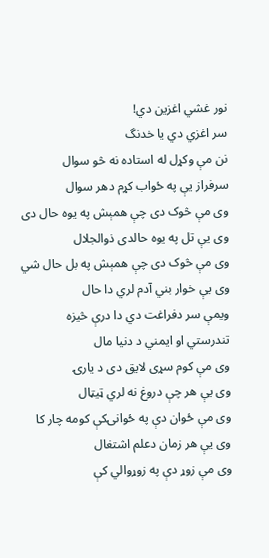نور غشي اغزين دي!
سر اغزي دي يا خدنگ
نن مې وکړل له استاده نه څو سوال
سرفراز يې په ځواب کړم دهر سوال
وی مې څوک دی چې همېش په يوه حال دی
وی يې تل په يوه حالدی ذوالجلال
وی مې څوک دی چې همېش په بل حال شي
وی يې خوار بني آدم لري دا حال
ویمې سر دفراغت دي دا درې څيزه
تندرستي او ايمني د دنيا مال
وی مې کوم سړی لايق دی د يارۍ
وی يې هر چې دروغ نه لري ټيټال
وی مې ځوان دې په ځوانۍکې کومه چار کا
وی يې هر زمان دعلم اشتغال
وی مې زوړ دې په زوړوالي کې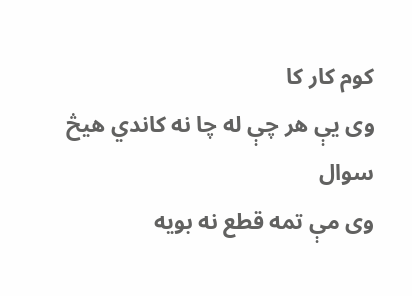کوم کار کا
وی يې هر چې له چا نه کاندي هيڅ سوال
وی مې تمه قطع نه بويه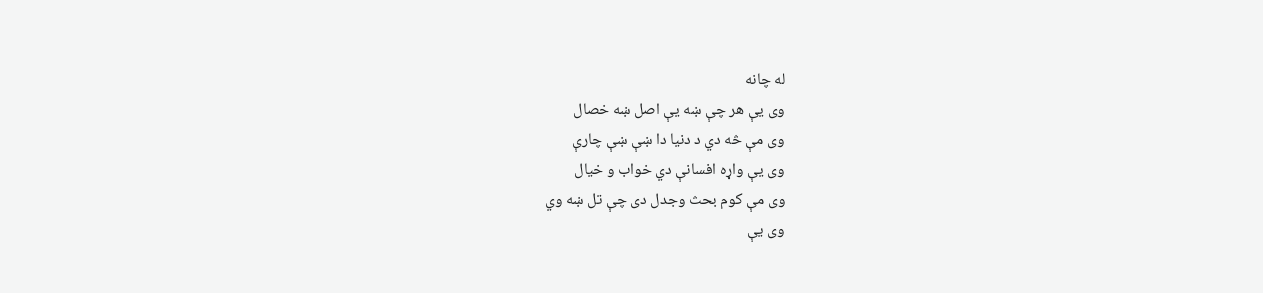له چانه
وی يې هر چې ښه يې اصل ښه خصال
وی مې څه دي د دنيا دا ښې ښې چارې
وی يې واړه افسانې دي خواب و خيال
وی مې کوم بحث وجدل دی چې تل ښه وي
وی يې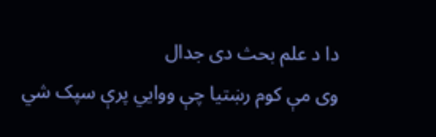دا د علم بحث دی جدال
وی مې کوم رښتيا چې ووايي پرې سپک شي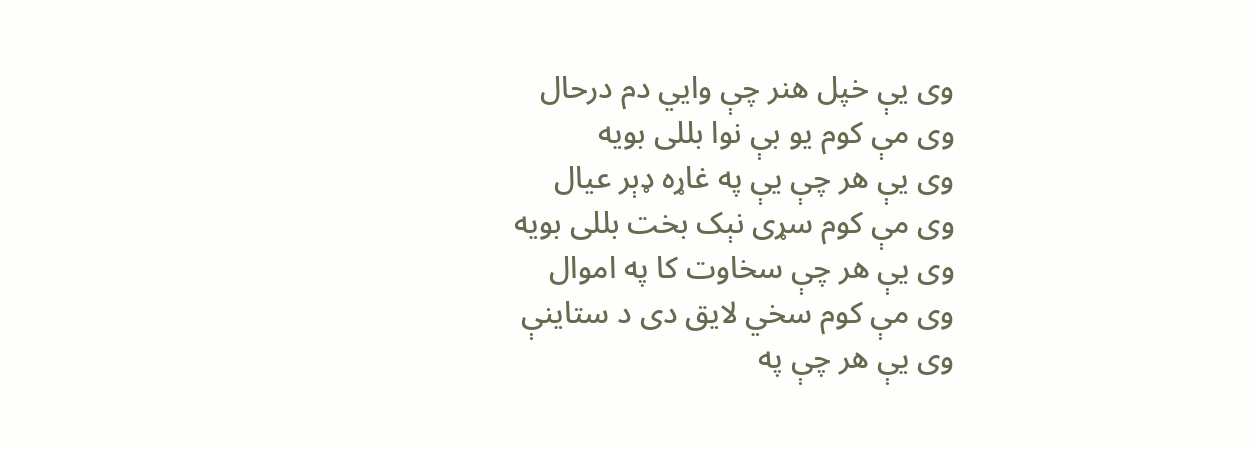وی يې خپل هنر چې وايي دم درحال
وی مې کوم يو بې نوا بللی بويه
وی يې هر چې يې په غاړه ډېر عيال
وی مې کوم سړی نېک بخت بللی بويه
وی يې هر چې سخاوت کا په اموال
وی مې کوم سخي لايق دی د ستاينې
وی يې هر چې په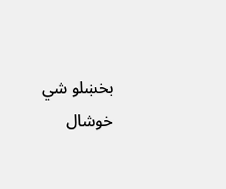بخښلو شي خوشال